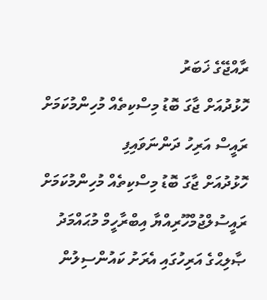ރާއްޖޭގެ ޚަބަރު
ހޮޅުދުއަށް ޖާގަ ބޮޑު މިސްކިތެއް މުހިންމުކަމަށް ރައީސް އަރިހު ދަންނަވައިފި
ހޮޅުދުއަށް ޖާގަ ބޮޑު މިސްކިތެއް މުހިންމުކަމަށް ރައީސުލްޖުމްހޫރިއްޔާ އިބްރާހީމް މުޙައްމަދު ޞާލިޙްގެ އަރިހުގައި އެރަށު ކައުންސިލުން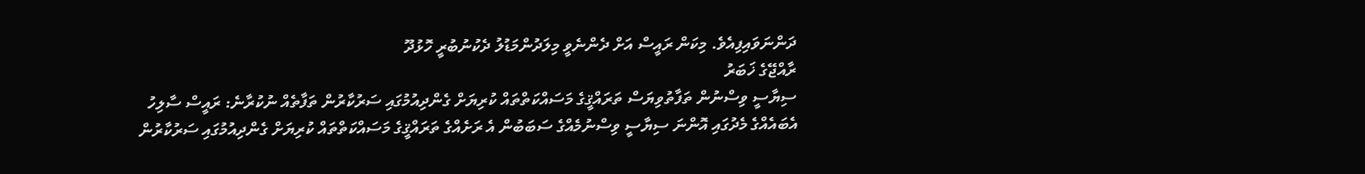ދަންނަވައިފިއެވެ. މިކަން ރައީސް އަށް ދެންނެވީ މިލަދުންމަޑުލު ދެކުނުބުރީ ހޮޅުދޫ
ރާއްޖޭގެ ޚަބަރު
ސިޔާސީ ވިސްނުން ތަފާތުވިޔަސް ތަރައްޤީގެ މަސައްކަތްތައް ކުރިޔަށް ގެންދިއުމުގައި ސަރުކާރުން ތަފާތެއް ނުކުރާނެ: ރައީސް ސާލިހު
އެބައެއްގެ މެދުގައި އޮންނަ ސިޔާސީ ވިސްނުމެއްގެ ސަބަބުން އެ ރަށެއްގެ ތަރައްޤީގެ މަސައްކަތްތައް ކުރިޔަށް ގެންދިއުމުގައި ސަރުކާރުން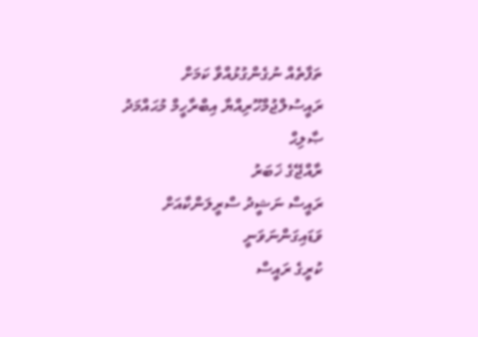ތަފާތެއް ނުގެންގުޅުއްވާ ކަމަށް ރައީސުލްޖުމްހޫރިއްޔާ އިބްރާހީމް މުޙައްމަދު ޞާލިޙް
ރާއްޖޭގެ ޚަބަރު
ރައީސް ނަޝީދު ސްރީލަންކާއަށް ވަޑައިގަންނަވަނީ
ކުރީގެ ރައީސް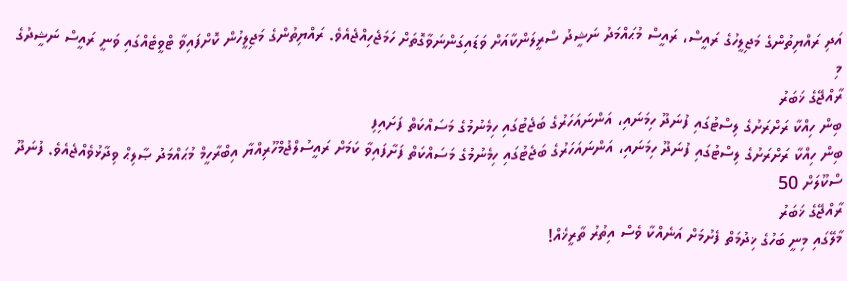އަދި ރައްޔިތުންގެ މަޖިލީހުގެ ރައީސް، ރައީސް މުޙައްމަދު ނަޝީދު ސްރީލަންކާއަށް ވަޑައިގަންނަވާގޮތަށް ހަމަޖެހިއްޖެއެވެ. ރައްޔިތުންގެ މަޖިލީހުން ކޮށްފައިވާ ޓްވީޓެއްގައި ވަނީ ރައީސް ނަޝީދުގެ މި
ރާއްޖޭގެ ޚަބަރު
ބިން ހިއްކާ ރަށްރަށުގެ ލިސްޓުގައި ފުނަދޫ ހިމަނައި، އަންނައަހަރުގެ ބަޖެޓުގައި ހިމެނުމުގެ މަސައްކަތް ފަށައިފި
ބިން ހިއްކާ ރަށްރަށުގެ ލިސްޓުގައި ފުނަދޫ ހިމަނައި، އަންނައަހަރުގެ ބަޖެޓުގައި ހިމެނުމުގެ މަސައްކަތް ފަށާފައިވާ ކަމަށް ރައީސުލްޖުމްހޫރިއްޔާ އިބްރާހީމް މުޙައްމަދު ޞާލިޙް ވިދާޅުވެއްޖެއެވެ. ފުނަދޫ ސްކޫލަށް 50
ރާއްޖޭގެ ޚަބަރު
މާލޭގައި މިނީ ބަހުގެ ޚިދުމަތް ފެށުމަށް އަނެއްކާ ވެސް އިތުރު ތާރީޚެއް!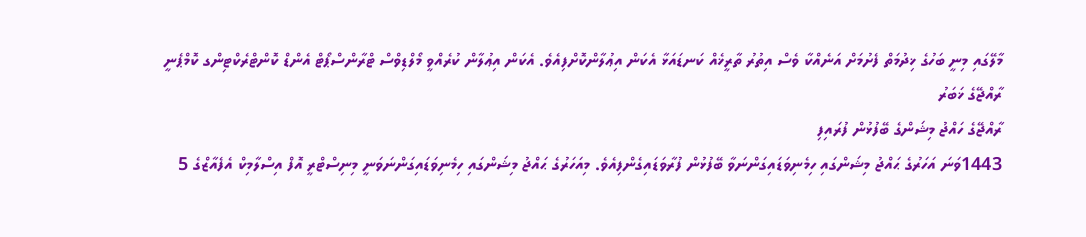މާލޭގައި މިނީ ބަހުގެ ޚިދުމަތް ފެށުމަށް އަނެއްކާ ވެސް އިތުރު ތާރީޚެއް ކަނޑައަޅާ އެކަން އިޢުލާންކޮށްފިއެވެ. އެކަން އިޢުލާން ކުރެއްވީ މޯލްޑިވްސް ޓްރާންސްޕޯޓް އެންޑް ކޮންޓްރެކްޓިންގ ކޮމްޕެނީ
ރާއްޖޭގެ ޚަބަރު
ރާއްޖޭގެ ހައްޖު މިޝަންގެ ބޭފުޅުން ފުރައިފި
1443ވަނަ އަހަރުގެ ޙައްޖު މިޝަންގައި ހިމެނިވަޑައިގަންނަވާ ބޭފުޅުން ފުރާވަޑައިގެންފިއެވެ. މިއަހަރުގެ ޙައްޖު މިޝަންގައި ހިމެނިވަޑައިގަންނަވަނީ މިނިސްޓްރީ އޮފް އިސްލާމިކް އެފެއާޒްގެ 5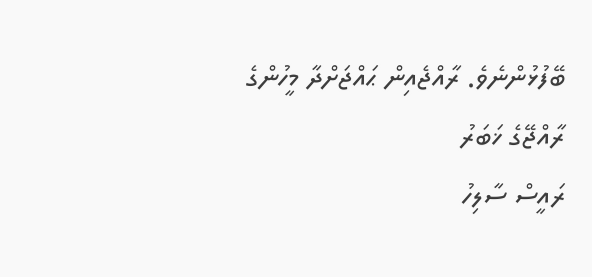ބޭފުޅުންނެވެ. ރާއްޖެއިން ޙައްޖަށްދާ މީހުންގެ
ރާއްޖޭގެ ޚަބަރު
ރައީސް ސާލިހު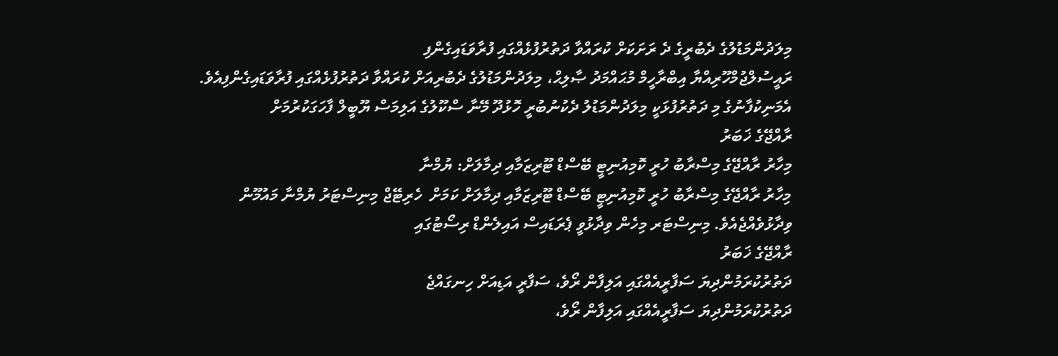މިލަދުންމަޑުލުގެ ދެބުރީގެ ދެ ރަށަކަށް ކުރައްވާ ދަތުރުފުޅެއްގައި ފުރާވަޑައިގެންފި
ރައީސުލްޖުމްހޫރިއްޔާ އިބްރާހީމް މުޙައްމަދު ޞާލިޙް، މިލަދުންމަޑުލުގެ ދެބުރިއަށް ކުރައްވާ ދަތުރުފުޅެއްގައި ފުރާވަޑައިގެންފިއެވެ. އެމަނިކުފާނުގެ މި ދަތުރުފުޅަކީ މިލަދުންމަޑުލު ދެކުނުބުރީ ހޮޅުދޫ މޭނާ ސްކޫލުގެ އަލިމަސް ޔޫބީލް ފާހަގަކުރުމަށް
ރާއްޖޭގެ ޚަބަރު
މިހާރު ރާއްޖޭގެ މިސްރާބު ހުރީ ކޮމިއުނިޓީ ބޭސްޑް ޓޫރިޒަމާއި ދިމާލަށް: ޔުމްނާ
މިހާރު ރާއްޖޭގެ މިސްރާބު ހުރީ ކޮމިއުނިޓީ ބޭސްޑް ޓޫރިޒަމާއި ދިމާލަށް ކަމަށް  ހެރިޓޭޖް މިނިސްޓަރު ޔުމްނާ މައުމޫން ވިދާޅުވެއްޖެއެވެ. މިނިސްޓަރ މިހެން ވިދާޅުވީ ޕެރަޑައިސް އައިލެންޑް ރިސޯޓުގައި
ރާއްޖޭގެ ޚަބަރު
ދަތުރުކުރަމުންދިޔަ ސަފާރީއެއްގައި އަލިފާން ރޯވެ، ސަފާރީ އަޑިއަށް ހިނގައްޖެ
ދަތުރުކުރަމުންދިޔަ ސަފާރީއެއްގައި އަލިފާން ރޯވެ،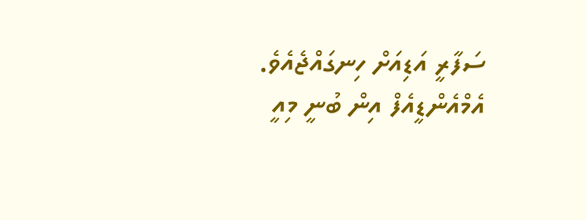ސަފާރީ އަޑިއަށް ހިނގައްޖެއެވެ. އެމްއެންޑީއެފް އިން ބުނީ މިއީ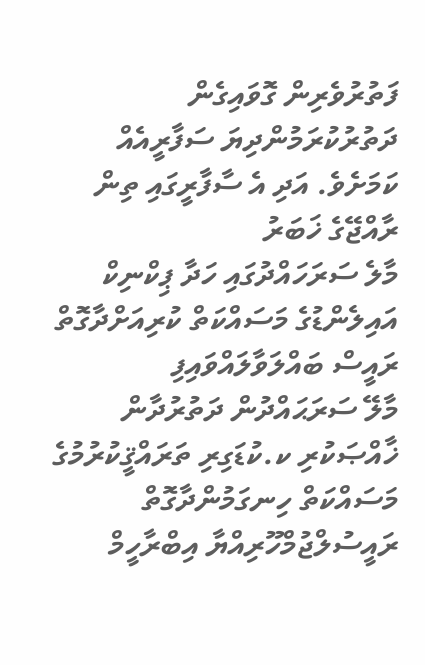ފަތުރުވެރިން ގޮވައިގެން ދަތުރުކުރަމުންދިޔަ ސަފާރީއެއް ކަމަށެވެ. އަދި އެ ސާފާރީގައި ތިން
ރާއްޖޭގެ ޚަބަރު
މާލެ ސަރަހައްދުގައި ހަދާ ޕިކްނިކް އައިލެންޑުގެ މަސައްކަތް ކުރިއަށްދާގޮތް ރައީސް ބައްލަވާލައްވައިފި
މާލޭ ސަރަޙައްދުން ދަތުރުދާން ޚާއްޞަކުރި ކ.ކުޑަގިރި ތަރައްޤީކުރުމުގެ މަސައްކަތް ހިނގަމުންދާގޮތް ރައީސުލްޖުމްހޫރިއްޔާ އިބްރާހީމް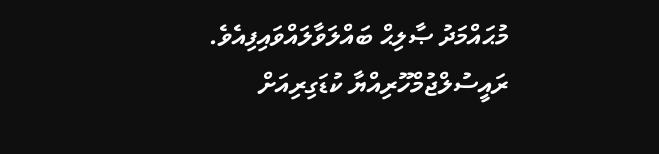މުޙައްމަދު ޞާލިޙް ބައްލަވާލައްވައިފިއެވެ. ރައީސުލްޖުމްހޫރިއްޔާ ކުޑަގިރިއަށް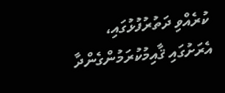ކުރެއްވި ދަތުރުފުޅުގައި، އެރަށުގައި ޤާއިމުކުރަމުންގެންދާ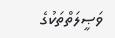ވަޞީލަތްތަކުގެ